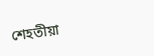শেহতীয়া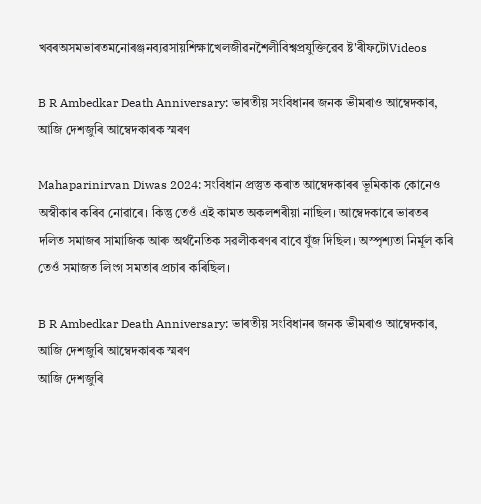খবৰঅসমভাৰতমনোৰঞ্জনব্যৱসায়শিক্ষাখেলজীৱনশৈলীবিশ্বপ্ৰযুক্তিৱেব ষ্ট'ৰীফটোVideos

B R Ambedkar Death Anniversary: ভাৰতীয় সংবিধানৰ জনক ভীমৰাও আম্বেদকাৰ, আজি দেশজুৰি আম্বেদকাৰক স্মৰণ

Mahaparinirvan Diwas 2024: সংবিধান প্ৰস্তুত কৰাত আম্বেদকাৰৰ ভূমিকাক কোনেও অস্বীকাৰ কৰিব নোৱাৰে। কিন্তু তেওঁ এই কামত অকলশৰীয়া নাছিল। আম্বেদকাৰে ভাৰতৰ দলিত সমাজৰ সামাজিক আৰু অৰ্থনৈতিক সৱলীকৰণৰ বাবে যুঁজ দিছিল। অস্পৃশ্যতা নিৰ্মূল কৰি তেওঁ সমাজত লিংগ সমতাৰ প্ৰচাৰ কৰিছিল।

B R Ambedkar Death Anniversary: ভাৰতীয় সংবিধানৰ জনক ভীমৰাও আম্বেদকাৰ, আজি দেশজুৰি আম্বেদকাৰক স্মৰণ
আজি দেশজুৰি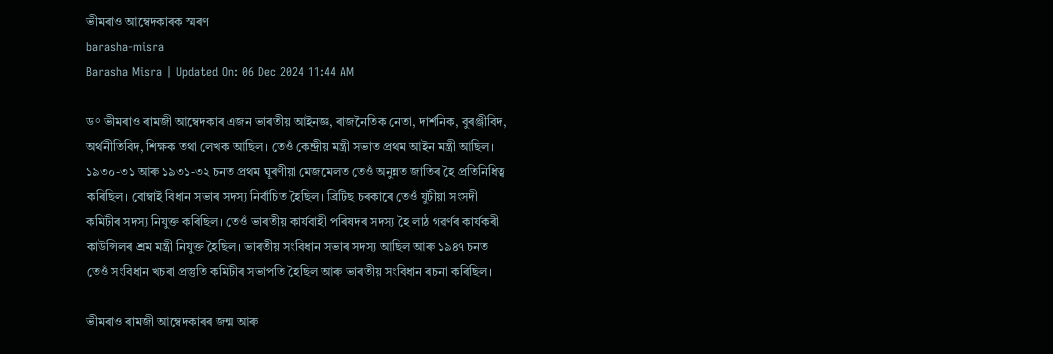ভীমৰাও আম্বেদকাৰক স্মৰণ
barasha-misra
Barasha Misra | Updated On: 06 Dec 2024 11:44 AM

ড° ভীমৰাও ৰামজী আম্বেদকাৰ এজন ভাৰতীয় আইনজ্ঞ, ৰাজনৈতিক নেতা, দাৰ্শনিক, বুৰঞ্জীবিদ, অৰ্থনীতিবিদ, শিক্ষক তথা লেখক আছিল। তেওঁ কেন্দ্ৰীয় মন্ত্ৰী সভাত প্ৰথম আইন মন্ত্ৰী আছিল। ১৯৩০-৩১ আৰু ১৯৩১-৩২ চনত প্ৰথম ঘূৰণীয়া মেজমেলত তেওঁ অনুন্নত জাতিৰ হৈ প্ৰতিনিধিত্ব কৰিছিল। বোম্বাই বিধান সভাৰ সদস্য নিৰ্বাচিত হৈছিল। ব্ৰিটিছ চৰকাৰে তেওঁ যুটীয়া সংসদী কমিটীৰ সদস্য নিযুক্ত কৰিছিল। তেওঁ ভাৰতীয় কাৰ্যবাহী পৰিষদৰ সদস্য হৈ লাঠ গৱৰ্ণৰ কাৰ্যকৰী কাউন্সিলৰ শ্ৰম মন্ত্ৰী নিযুক্ত হৈছিল। ভাৰতীয় সংবিধান সভাৰ সদস্য আছিল আৰু ১৯৪৭ চনত তেওঁ সংবিধান খচৰা প্ৰস্তুতি কমিটীৰ সভাপতি হৈছিল আৰু ভাৰতীয় সংবিধান ৰচনা কৰিছিল।

ভীমৰাও ৰামজী আম্বেদকাৰৰ জন্ম আৰু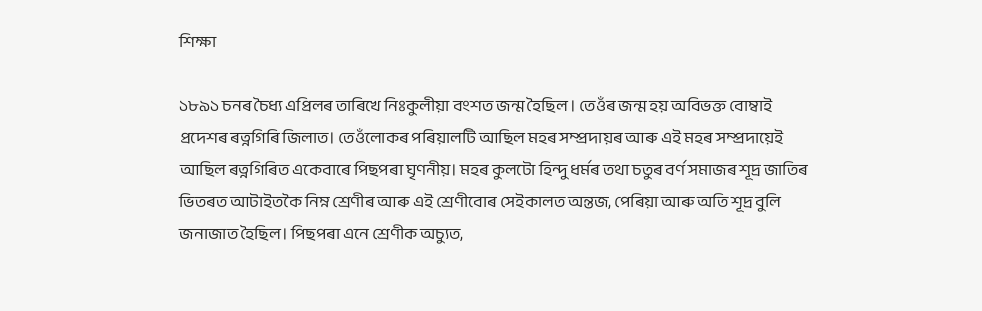শিক্ষা

১৮৯১ চনৰ চৈধ্য এপ্ৰিলৰ তাৰিখে নিঃকুলীয়া বংশত জন্ম হৈছিল । তেওঁৰ জন্ম হয় অবিভক্ত বোম্বাই প্ৰদেশৰ ৰত্নগিৰি জিলাত। তেওঁলোকৰ পৰিয়ালটি আছিল মহৰ সম্প্ৰদায়ৰ আৰু এই মহৰ সম্প্ৰদায়েই আছিল ৰত্নগিৰিত একেবাৰে পিছপৰা ঘৃণনীয়। মহৰ কুলটো হিন্দু ধৰ্মৰ তথা চতুৰ বৰ্ণ সমাজৰ শূদ্ৰ জাতিৰ ভিতৰত আটাইতকৈ নিম্ন শ্ৰেণীৰ আৰু এই শ্ৰেণীবোৰ সেইকালত অন্তজ, পেৰিয়া আৰু অতি শূদ্ৰ বুলি জনাজাত হৈছিল। পিছপৰা এনে শ্ৰেণীক অচ্যুত,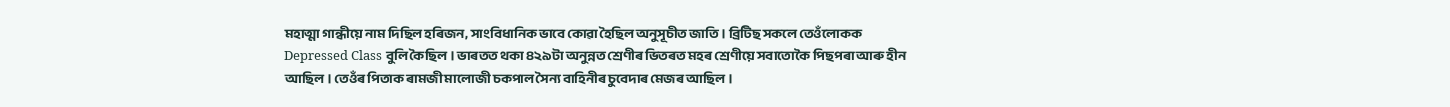মহাত্মা গান্ধীয়ে নাম দিছিল হৰিজন, সাংবিধানিক ভাবে কোৱা হৈছিল অনুসূচীত জাতি। ব্ৰিটিছ সকলে তেওঁলোকক Depressed Class বুলি কৈছিল। ভাৰতত থকা ৪২৯টা অনুন্নত শ্ৰেণীৰ ভিতৰত মহৰ শ্ৰেণীয়ে সবাতোকৈ পিছপৰা আৰু হীন আছিল। তেওঁৰ পিতাক ৰামজী মালোজী চকপাল সৈন্য বাহিনীৰ চুবেদাৰ মেজৰ আছিল।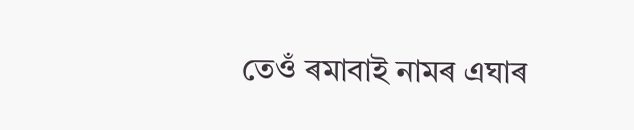তেওঁ ৰমাবাই নামৰ এঘাৰ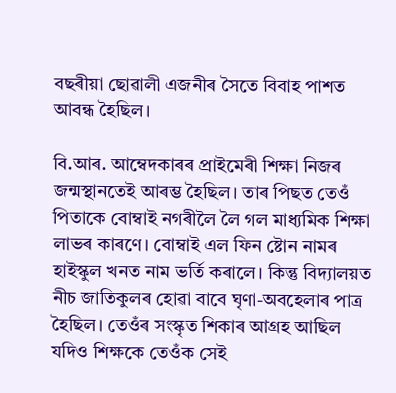বছৰীয়া ছোৱালী এজনীৰ সৈতে বিবাহ পাশত আবন্ধ হৈছিল।

বি.আৰ. আম্বেদকাৰৰ প্ৰাইমেৰী শিক্ষা নিজৰ জন্মস্থানতেই আৰম্ভ হৈছিল। তাৰ পিছত তেওঁ পিতাকে বোম্বাই নগৰীলৈ লৈ গল মাধ্যমিক শিক্ষা লাভৰ কাৰণে। বোম্বাই এল ফিন ষ্টোন নামৰ হাইস্কুল খনত নাম ভৰ্তি কৰালে। কিন্তু বিদ্যালয়ত নীচ জাতিকুলৰ হোৱা বাবে ঘৃণা-অবহেলাৰ পাত্ৰ হৈছিল। তেওঁৰ সংস্কৃত শিকাৰ আগ্ৰহ আছিল যদিও শিক্ষকে তেওঁক সেই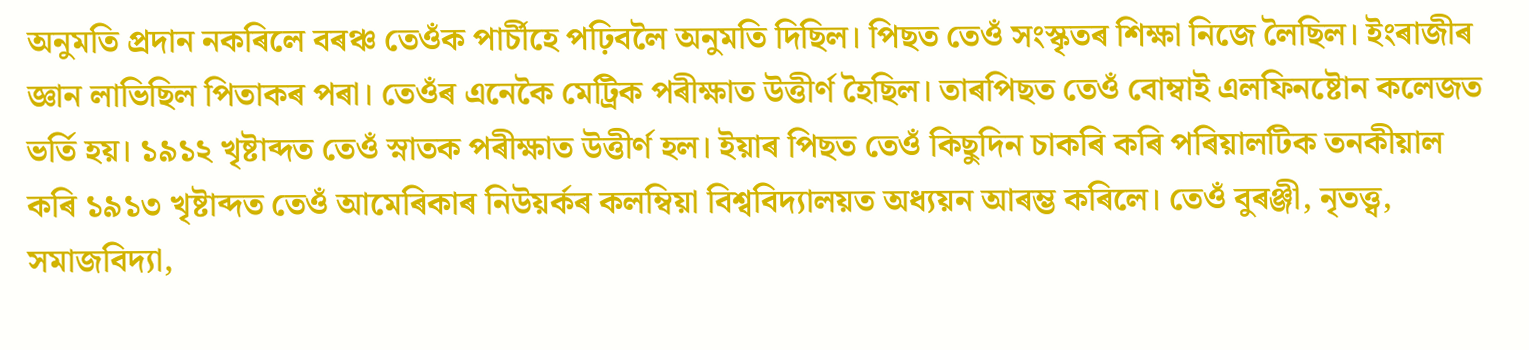অনুমতি প্ৰদান নকৰিলে বৰঞ্চ তেওঁক পাৰ্চীহে পঢ়িবলৈ অনুমতি দিছিল। পিছত তেওঁ সংস্কৃতৰ শিক্ষা নিজে লৈছিল। ইংৰাজীৰ জ্ঞান লাভিছিল পিতাকৰ পৰা। তেওঁৰ এনেকৈ মেট্ৰিক পৰীক্ষাত উত্তীৰ্ণ হৈছিল। তাৰপিছত তেওঁ বোম্বাই এলফিনষ্টোন কলেজত ভৰ্তি হয়। ১৯১২ খৃষ্টাব্দত তেওঁ স্নাতক পৰীক্ষাত উত্তীৰ্ণ হল। ইয়াৰ পিছত তেওঁ কিছুদিন চাকৰি কৰি পৰিয়ালটিক তনকীয়াল কৰি ১৯১৩ খৃষ্টাব্দত তেওঁ আমেৰিকাৰ নিউয়ৰ্কৰ কলম্বিয়া বিশ্ববিদ্যালয়ত অধ্যয়ন আৰম্ভ কৰিলে। তেওঁ বুৰঞ্জী, নৃতত্ত্ব, সমাজবিদ্যা,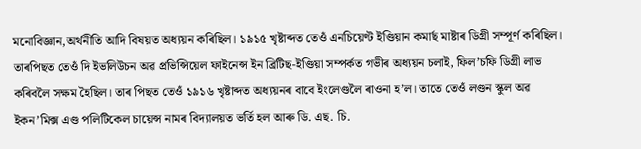মনোবিজ্ঞান,অৰ্থনীতি আদি বিষয়ত অধ্যয়ন কৰিছিল। ১৯১৫ খৃষ্টাব্দত তেওঁ এনচিয়েণ্ট ইণ্ডিয়ান কমাৰ্ছ মাষ্টাৰ ডিগ্ৰী সম্পূৰ্ণ কৰিছিল। তাৰপিছত তেওঁ দি ইভলিউচন অৱ প্ৰভিন্সিয়েল ফাইনেন্স ইন ব্ৰিটিছ-ইণ্ডিয়া সম্পৰ্কত গভীৰ অধ্যয়ন চলাই, ফিল’চফি ডিগ্ৰী লাভ কৰিবলৈ সক্ষম হৈছিল। তাৰ পিছত তেওঁ ১৯১৬ খৃষ্টাব্দত অধ্যয়নৰ বাবে ইংলেণ্ডলৈ ৰাওনা হ’ল। তাতে তেওঁ লণ্ডন স্কুল অৱ ইকন’মিক্স এণ্ড পলিটিকেল চায়েন্স নামৰ বিদ্যালয়ত ভৰ্তি হল আৰু ডি. এছ. চি.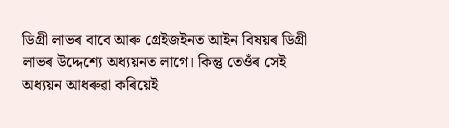ডিগ্ৰী লাভৰ বাবে আৰু গ্ৰেইজইনত আইন বিষয়ৰ ডিগ্ৰী লাভৰ উদ্দেশ্যে অধ্যয়নত লাগে। কিন্তু তেওঁৰ সেই অধ্যয়ন আধৰুৱা কৰিয়েই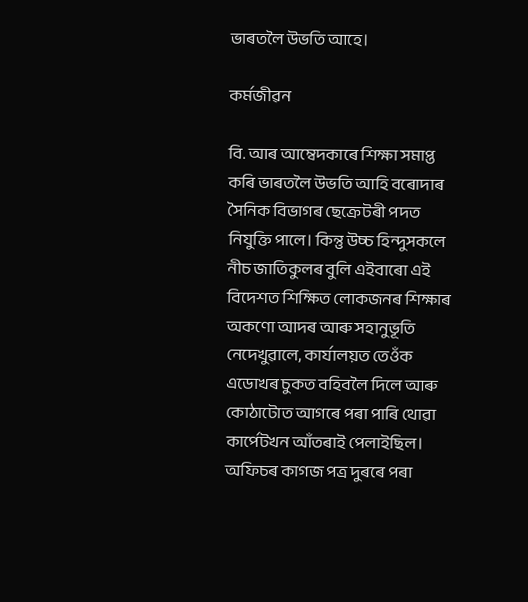ভাৰতলৈ উভতি আহে।

কৰ্মজীৱন

বি. আৰ আম্বেদকাৰে শিক্ষা সমাপ্ত কৰি ভাৰতলৈ উভতি আহি বৰোদাৰ সৈনিক বিভাগৰ ছেক্ৰেটৰী পদত নিযুক্তি পালে। কিন্তু উচ্চ হিন্দুসকলে নীচ জাতিকুলৰ বুলি এইবাৰো এই বিদেশত শিক্ষিত লোকজনৰ শিক্ষাৰ অকণো আদৰ আৰু সহানুভূতি নেদেখুৱালে, কাৰ্যালয়ত তেওঁক এডোখৰ চুকত বহিবলৈ দিলে আৰু কোঠাটোত আগৰে পৰা পাৰি থোৱা কাৰ্পেটখন আঁতৰাই পেলাইছিল। অফিচৰ কাগজ পত্ৰ দুৰৰে পৰা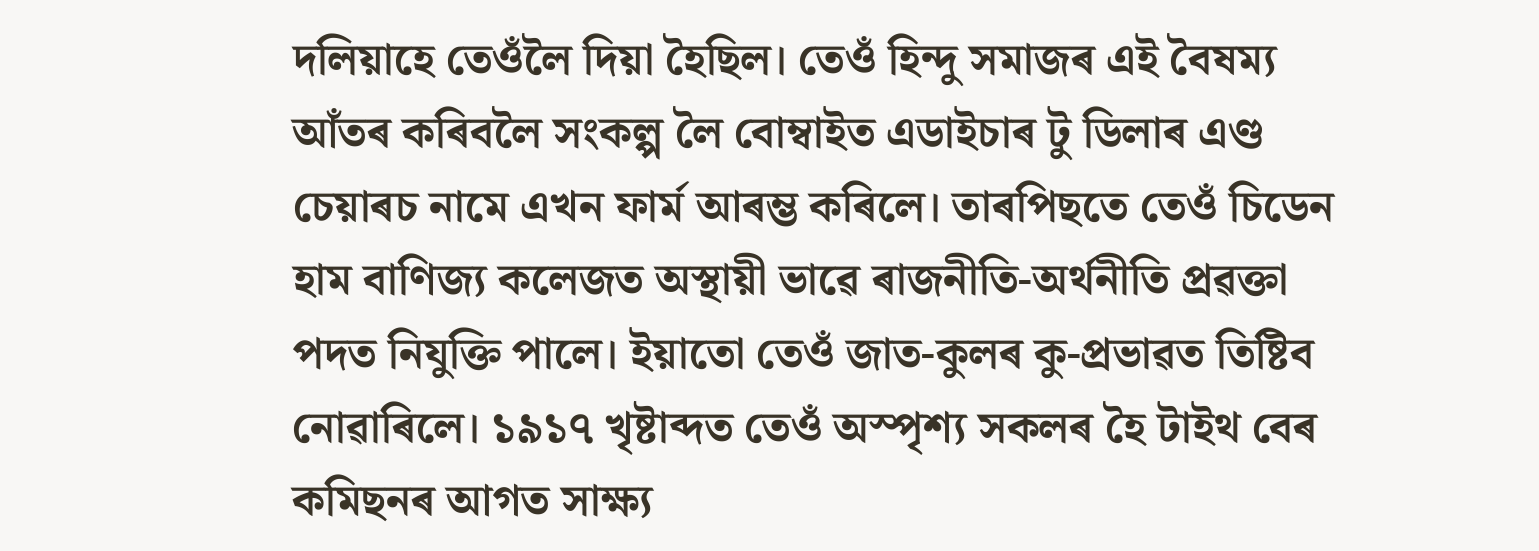দলিয়াহে তেওঁলৈ দিয়া হৈছিল। তেওঁ হিন্দু সমাজৰ এই বৈষম্য আঁতৰ কৰিবলৈ সংকল্প লৈ বোম্বাইত এডাইচাৰ টু ডিলাৰ এণ্ড চেয়াৰচ নামে এখন ফাৰ্ম আৰম্ভ কৰিলে। তাৰপিছতে তেওঁ চিডেন হাম বাণিজ্য কলেজত অস্থায়ী ভাৱে ৰাজনীতি-অৰ্থনীতি প্ৰৱক্তা পদত নিযুক্তি পালে। ইয়াতো তেওঁ জাত-কুলৰ কু-প্ৰভাৱত তিষ্টিব নোৱাৰিলে। ১৯১৭ খৃষ্টাব্দত তেওঁ অস্পৃশ্য সকলৰ হৈ টাইথ বেৰ কমিছনৰ আগত সাক্ষ্য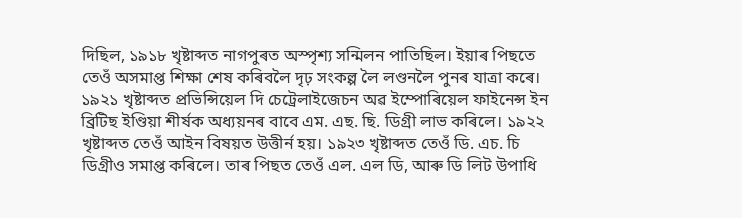দিছিল, ১৯১৮ খৃষ্টাব্দত নাগপুৰত অস্পৃশ্য সন্মিলন পাতিছিল। ইয়াৰ পিছতে তেওঁ অসমাপ্ত শিক্ষা শেষ কৰিবলৈ দৃঢ় সংকল্প লৈ লণ্ডনলৈ পুনৰ যাত্ৰা কৰে। ১৯২১ খৃষ্টাব্দত প্ৰভিন্সিয়েল দি চেট্ৰেলাইজেচন অৱ ইম্পোৰিয়েল ফাইনেন্স ইন ব্ৰিটিছ ইণ্ডিয়া শীৰ্ষক অধ্যয়নৰ বাবে এম. এছ. ছি. ডিগ্ৰী লাভ কৰিলে। ১৯২২ খৃষ্টাব্দত তেওঁ আইন বিষয়ত উত্তীৰ্ন হয়। ১৯২৩ খৃষ্টাব্দত তেওঁ ডি. এচ. চি ডিগ্ৰীও সমাপ্ত কৰিলে। তাৰ পিছত তেওঁ এল. এল ডি, আৰু ডি লিট উপাধি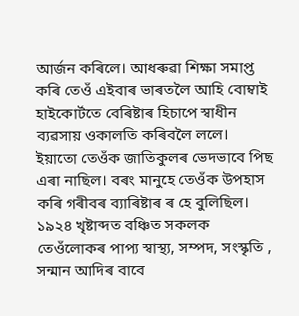আৰ্জন কৰিলে। আধৰুৱা শিক্ষা সমাপ্ত কৰি তেওঁ এইবাৰ ভাৰতলৈ আহি বোম্বাই হাইকোৰ্টতে বেৰিষ্টাৰ হিচাপে স্বাধীন ব্যৱসায় ওকালতি কৰিবলৈ ললে। ইয়াতো তেওঁক জাতিকুলৰ ভেদভাবে পিছ এৰা নাছিল। বৰং মানুহে তেওঁক উপহাস কৰি গৰীবৰ ব্যাৰিষ্টাৰ ৰ হে বুলিছিল। ১৯২৪ খৃষ্টাব্দত বঞ্চিত সকলক তেওঁলোকৰ পাপ্য স্বাস্থ্য, সম্পদ, সংস্কৃতি , সন্মান আদিৰ বাবে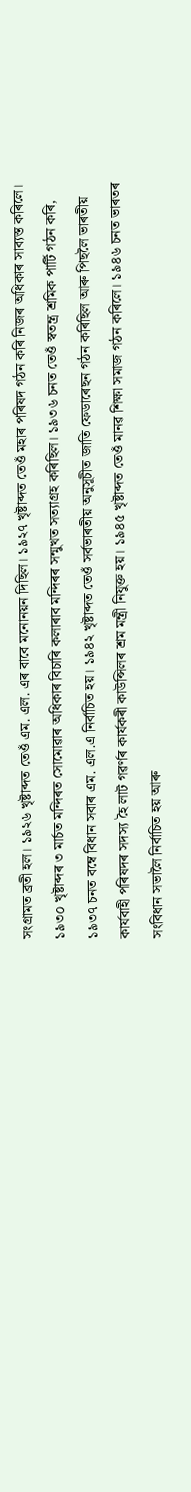সংগ্ৰামত ব্ৰতী হল। ১৯২৬ খৃষ্টাব্দত তেওঁ এম. এল. এৰ বাবে মনোনয়ন দিছিল। ১৯২৭ খৃষ্টাব্দত তেওঁ মহাৰ পৰিষদ গঠন কৰি নিজৰ অধিকাৰ সাব্যস্ত কৰিলে। ১৯৩০ খৃষ্টাব্দৰ ৩ মাৰ্চত মন্দিৰত সোমোৱাৰ অধিকাৰ বিচাৰি কলাৰাব মন্দিৰৰ সন্মুখত সত্যাগ্ৰহ কৰিছিল। ১৯৩৬ চনত তেওঁ স্বতন্ত্ৰ শ্ৰমিক পাৰ্টি গঠন কৰি, ১৯৩৭ চনত বম্বে বিধান সবাৰ এম. এল.এ নিৰ্বাচিত হয়। ১৯৪২ খৃষ্টাব্দত তেওঁ সৰ্বভাৰতীয় অনুসূচীত জাতি ফেডাৰেছন গঠন কৰিছিল আৰু পিছলৈ ভাৰতীয় কাৰ্যবাহী পৰিষদৰ সদস্য হৈ লাট গৱৰ্ণৰ কাৰ্যকৰী কাউন্সিলৰ শ্ৰম মন্ত্ৰী নিযুক্ত হয়। ১৯৪৫ খৃষ্টাব্দত তেওঁ মানৱ শিক্ষা সমাজ গঠন কৰিলে। ১৯৪৬ চনত ভাৰতৰ সংবিধান সভালৈ নিৰ্বাচিত হয় আৰু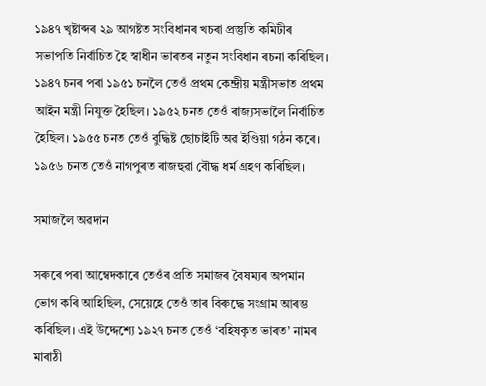১৯৪৭ খৃষ্টাব্দৰ ২৯ আগষ্টত সংবিধানৰ খচৰা প্ৰস্তুতি কমিটীৰ সভাপতি নিৰ্বাচিত হৈ স্বাধীন ভাৰতৰ নতুন সংবিধান ৰচনা কৰিছিল। ১৯৪৭ চনৰ পৰা ১৯৫১ চনলৈ তেওঁ প্ৰথম কেন্দ্ৰীয় মন্ত্ৰীসভাত প্ৰথম আইন মন্ত্ৰী নিযুক্ত হৈছিল। ১৯৫২ চনত তেওঁ ৰাজ্যসভালৈ নিৰ্বাচিত হৈছিল। ১৯৫৫ চনত তেওঁ বুদ্ধিষ্ট ছোচাইটি অৱ ইণ্ডিয়া গঠন কৰে। ১৯৫৬ চনত তেওঁ নাগপুৰত ৰাজহুৱা বৌদ্ধ ধৰ্ম গ্ৰহণ কৰিছিল।

সমাজলৈ অৱদান

সৰুৰে পৰা আম্বেদকাৰে তেওঁৰ প্ৰতি সমাজৰ বৈষম্যৰ অপমান ভোগ কৰি আহিছিল, সেয়েহে তেওঁ তাৰ বিৰুদ্ধে সংগ্ৰাম আৰম্ভ কৰিছিল। এই উদ্দেশ্যে ১৯২৭ চনত তেওঁ ‘বহিষকৃত ভাৰত’ নামৰ মাৰাঠী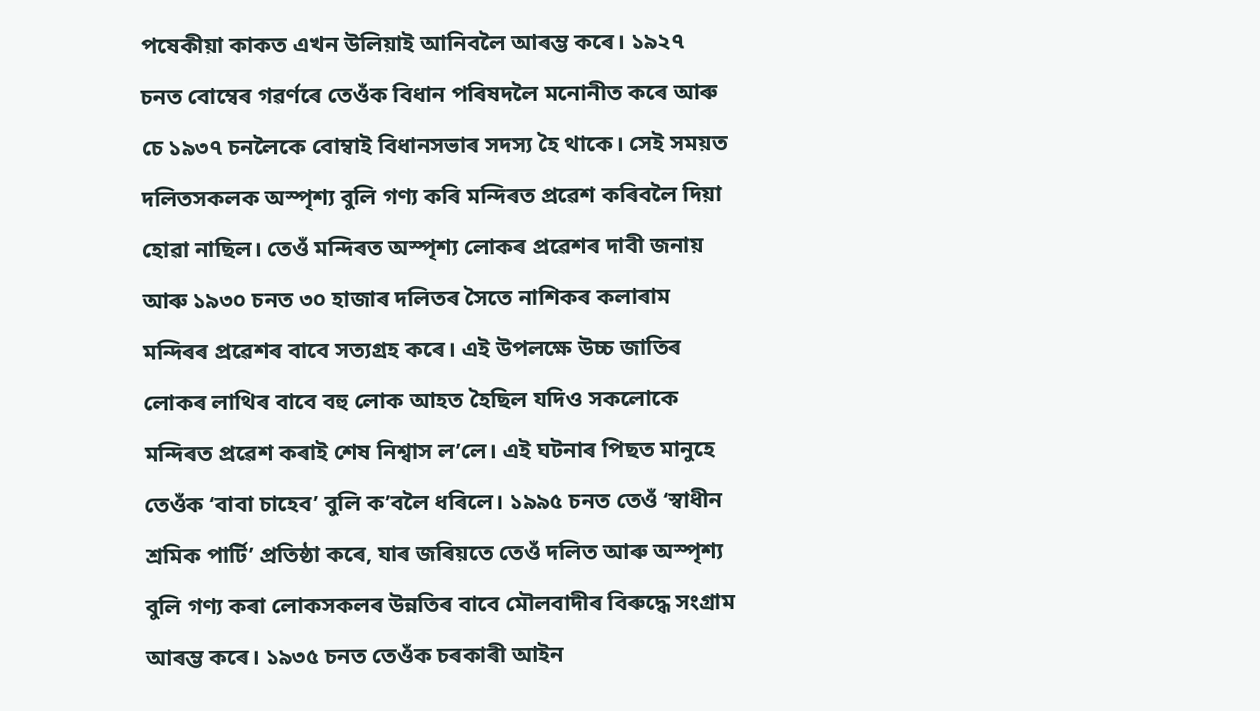পষেকীয়া কাকত এখন উলিয়াই আনিবলৈ আৰম্ভ কৰে। ১৯২৭ চনত বোম্বেৰ গৱৰ্ণৰে তেওঁক বিধান পৰিষদলৈ মনোনীত কৰে আৰু চে ১৯৩৭ চনলৈকে বোম্বাই বিধানসভাৰ সদস্য হৈ থাকে। সেই সময়ত দলিতসকলক অস্পৃশ্য বুলি গণ্য কৰি মন্দিৰত প্ৰৱেশ কৰিবলৈ দিয়া হোৱা নাছিল। তেওঁ মন্দিৰত অস্পৃশ্য লোকৰ প্ৰৱেশৰ দাবী জনায় আৰু ১৯৩০ চনত ৩০ হাজাৰ দলিতৰ সৈতে নাশিকৰ কলাৰাম মন্দিৰৰ প্ৰৱেশৰ বাবে সত্যগ্ৰহ কৰে। এই উপলক্ষে উচ্চ জাতিৰ লোকৰ লাথিৰ বাবে বহু লোক আহত হৈছিল যদিও সকলোকে মন্দিৰত প্ৰৱেশ কৰাই শেষ নিশ্বাস ল’লে। এই ঘটনাৰ পিছত মানুহে তেওঁক ‘বাবা চাহেব’ বুলি ক’বলৈ ধৰিলে। ১৯৯৫ চনত তেওঁ ‘স্বাধীন শ্ৰমিক পাৰ্টি’ প্ৰতিষ্ঠা কৰে, যাৰ জৰিয়তে তেওঁ দলিত আৰু অস্পৃশ্য বুলি গণ্য কৰা লোকসকলৰ উন্নতিৰ বাবে মৌলবাদীৰ বিৰুদ্ধে সংগ্ৰাম আৰম্ভ কৰে। ১৯৩৫ চনত তেওঁক চৰকাৰী আইন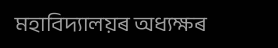মহাবিদ্যালয়ৰ অধ্যক্ষৰ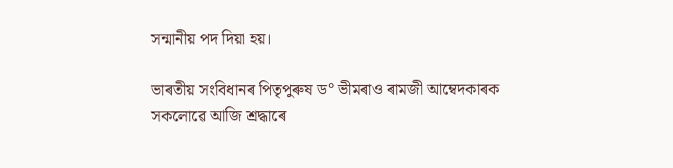সন্মানীয় পদ দিয়া হয়।

ভাৰতীয় সংবিধানৰ পিতৃপুৰুষ ড° ভীমৰাও ৰামজী আম্বেদকাৰক সকলোৱে আজি শ্ৰদ্ধাৰে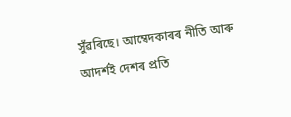সুঁৱৰিছে। আম্বেদকাৰৰ নীতি আৰু আদৰ্শই দেশৰ প্ৰতি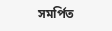সমৰ্পিত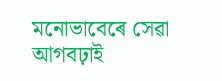মনোভাবেৰে সেৱা আগবঢ়াই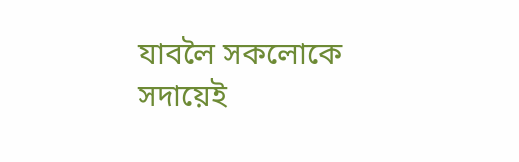যাবলৈ সকলোকে সদায়েই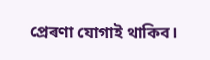প্ৰেৰণা যোগাই থাকিব।